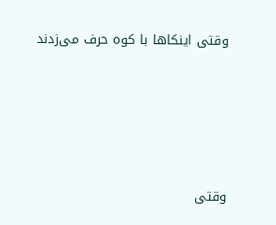وقتی اینکاها با کوه حرف می‌زدند





وقتی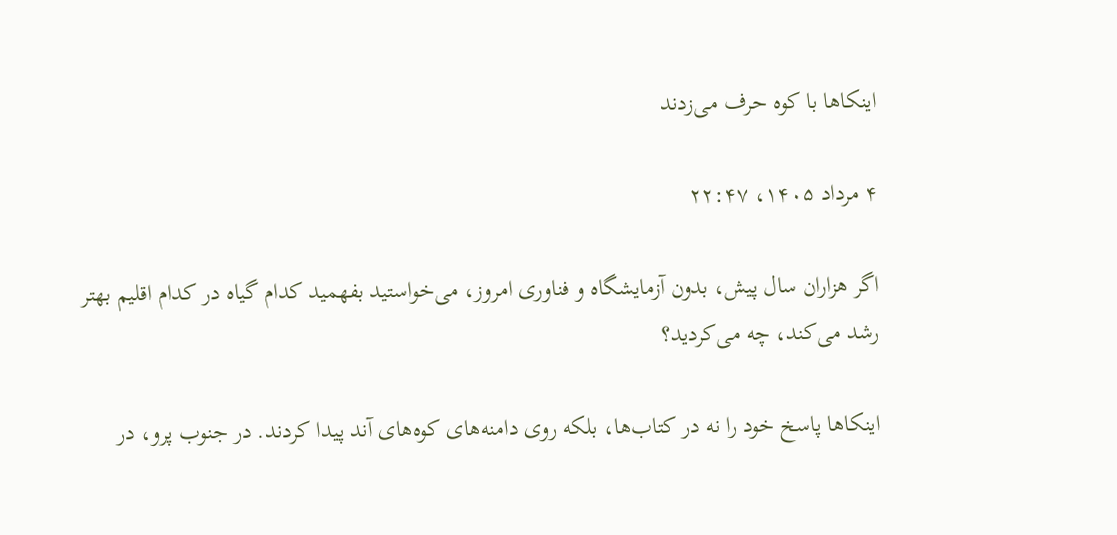اینکاها با کوه حرف می‌زدند

۴ مرداد ۱۴۰۵، ۲۲:۴۷

اگر هزاران سال پیش، بدون آزمایشگاه و فناوری امروز، می‌خواستید بفهمید کدام گیاه در کدام اقلیم بهتر رشد می‌کند، چه می‌کردید؟

اینکاها پاسخ خود را نه در کتاب‌ها، بلکه روی دامنه‌های کوه‌های آند پیدا کردند. در جنوب پرو، در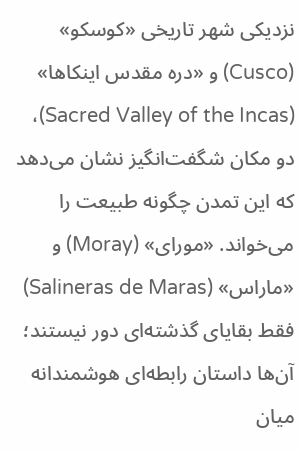نزدیکی شهر تاریخی «کوسکو» (Cusco) و «دره مقدس اینکاها» (Sacred Valley of the Incas)، دو مکان شگفت‌انگیز نشان می‌دهد که این تمدن چگونه طبیعت را می‌خواند. «مورای» (Moray) و «ماراس» (Salineras de Maras) فقط بقایای گذشته‌ای دور نیستند؛ آن‌ها داستان رابطه‌ای هوشمندانه میان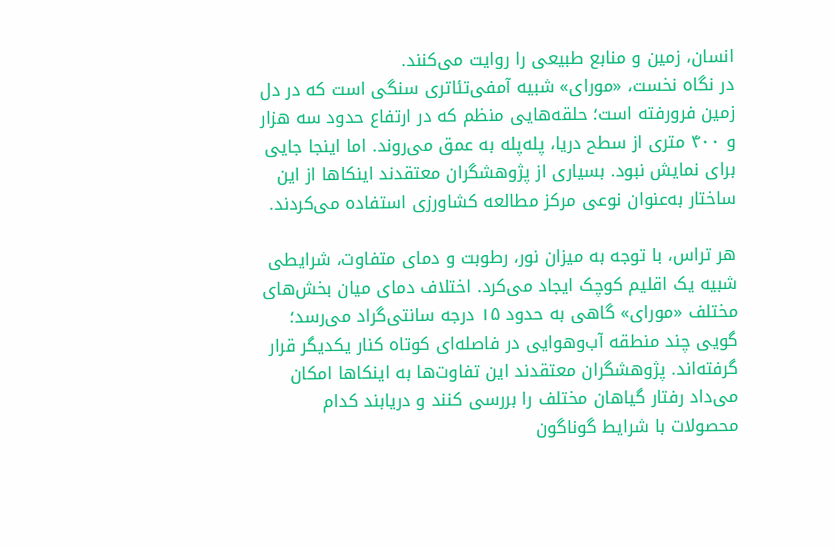انسان، زمین و منابع طبیعی را روایت می‌کنند.
در نگاه نخست، «مورای» شبیه آمفی‌تئاتری سنگی است که در دل زمین فرورفته است؛ حلقه‌هایی منظم که در ارتفاع حدود سه هزار و ۴۰۰ متری از سطح دریا، پله‌پله به عمق می‌روند. اما اینجا جایی برای نمایش نبود. بسیاری از پژوهشگران معتقدند اینکاها از این ساختار به‌عنوان نوعی مرکز مطالعه کشاورزی استفاده می‌کردند.

هر تراس، با توجه به میزان نور، رطوبت و دمای متفاوت، شرایطی شبیه یک اقلیم کوچک ایجاد می‌کرد. اختلاف دمای میان بخش‌های مختلف «مورای» گاهی به حدود ۱۵ درجه سانتی‌گراد می‌رسد؛ گویی چند منطقه آب‌وهوایی در فاصله‌ای کوتاه کنار یکدیگر قرار گرفته‌اند. پژوهشگران معتقدند این تفاوت‌ها به اینکاها امکان می‌داد رفتار گیاهان مختلف را بررسی کنند و دریابند کدام محصولات با شرایط گوناگون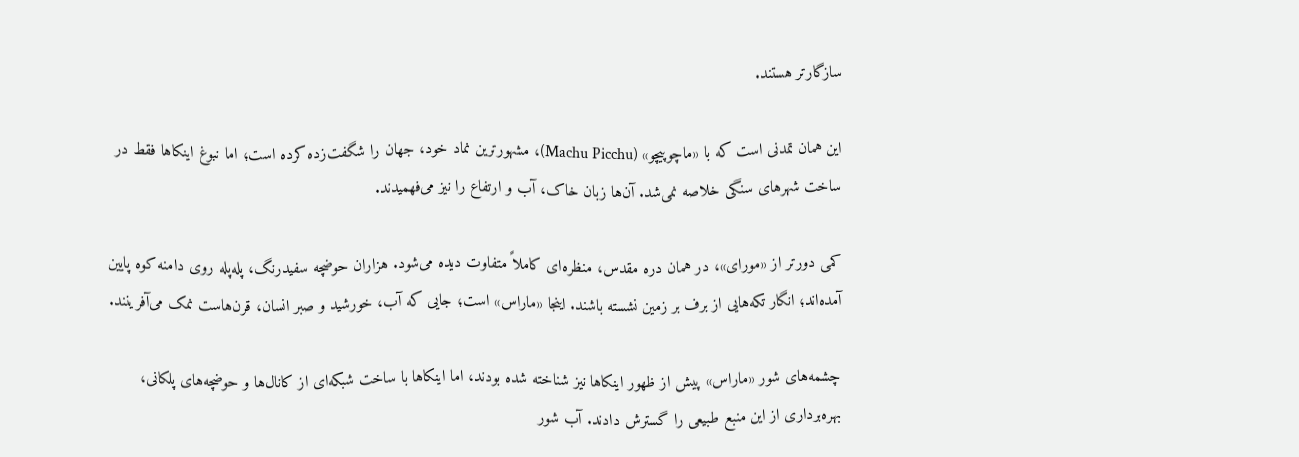سازگارتر هستند.

این همان تمدنی است که با «ماچوپیچو» (Machu Picchu)، مشهورترین نماد خود، جهان را شگفت‌زده کرده است؛ اما نبوغ اینکاها فقط در ساخت شهرهای سنگی خلاصه نمی‌شد. آن‌ها زبان خاک، آب و ارتفاع را نیز می‌فهمیدند.

کمی دورتر از «مورای»، در همان دره مقدس، منظره‌ای کاملاً متفاوت دیده می‌شود. هزاران حوضچه سفیدرنگ، پله‌پله روی دامنه کوه پایین آمده‌اند؛ انگار تکه‌هایی از برف بر زمین نشسته باشند. اینجا «ماراس» است؛ جایی که آب، خورشید و صبر انسان، قرن‌هاست نمک می‌آفرینند.

چشمه‌های شور «ماراس» پیش از ظهور اینکاها نیز شناخته شده بودند، اما اینکاها با ساخت شبکه‌ای از کانال‌ها و حوضچه‌های پلکانی، بهره‌برداری از این منبع طبیعی را گسترش دادند. آب شور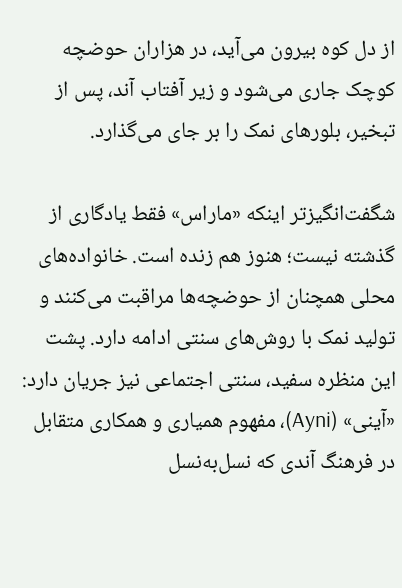از دل کوه بیرون می‌آید، در هزاران حوضچه کوچک جاری می‌شود و زیر آفتاب آند، پس از تبخیر، بلورهای نمک را بر جای می‌گذارد.

شگفت‌انگیزتر اینکه «ماراس» فقط یادگاری از گذشته نیست؛ هنوز هم زنده است. خانواده‌های محلی همچنان از حوضچه‌ها مراقبت می‌کنند و تولید نمک با روش‌های سنتی ادامه دارد. پشت این منظره سفید، سنتی اجتماعی نیز جریان دارد: «آینی» (Ayni)، مفهوم همیاری و همکاری متقابل در فرهنگ آندی که نسل‌به‌نسل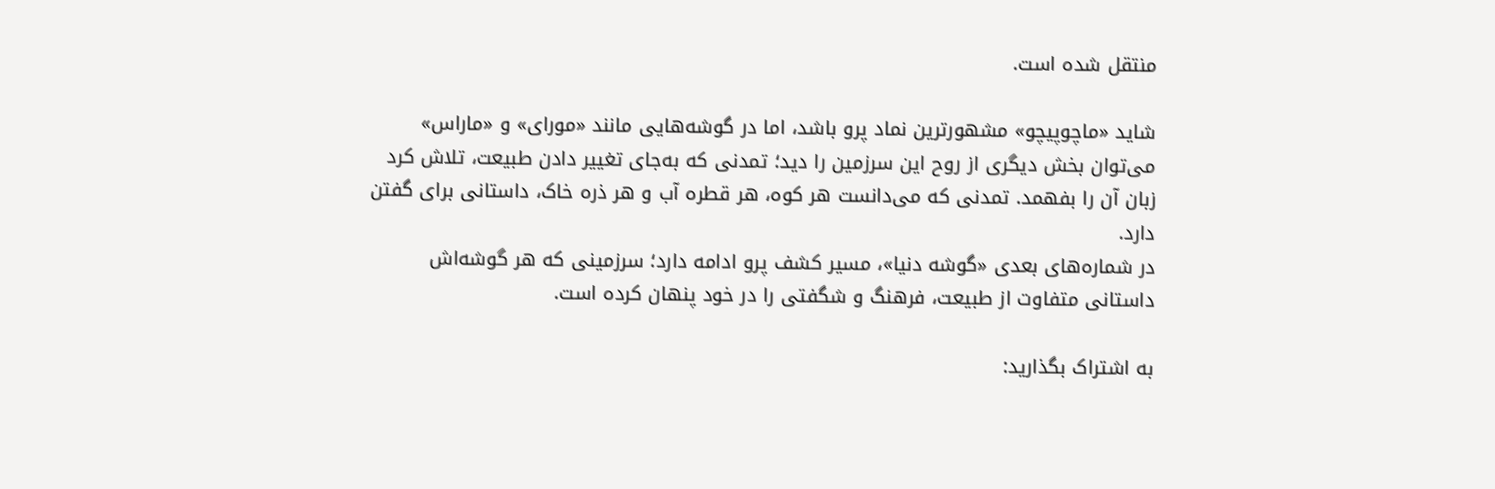منتقل شده است.

شاید «ماچوپیچو» مشهورترین نماد پرو باشد، اما در گوشه‌هایی مانند «مورای» و «ماراس» می‌توان بخش دیگری از روح این سرزمین را دید؛ تمدنی که به‌جای تغییر دادن طبیعت، تلاش کرد زبان آن را بفهمد. تمدنی که می‌دانست هر کوه، هر قطره آب و هر ذره خاک، داستانی برای گفتن دارد.
در شماره‌های بعدی «گوشه دنیا»، مسیر کشف پرو ادامه دارد؛ سرزمینی که هر گوشه‌اش داستانی متفاوت از طبیعت، فرهنگ و شگفتی را در خود پنهان کرده است.

به اشتراک بگذارید: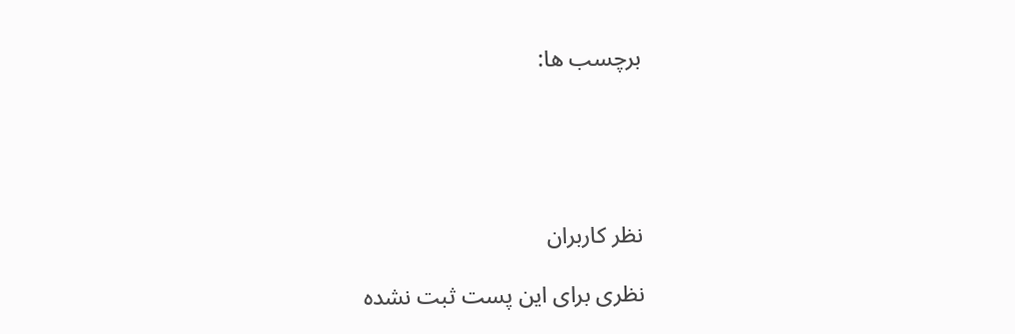برچسب ها:





نظر کاربران

نظری برای این پست ثبت نشده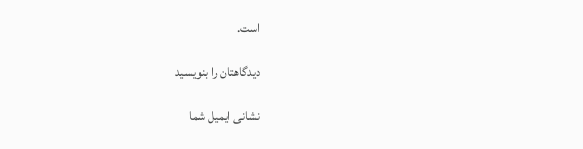است.

دیدگاهتان را بنویسید

نشانی ایمیل شما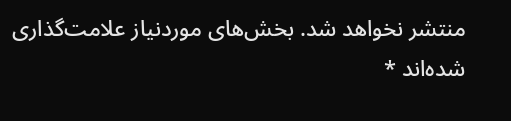منتشر نخواهد شد. بخش‌های موردنیاز علامت‌گذاری شده‌اند *